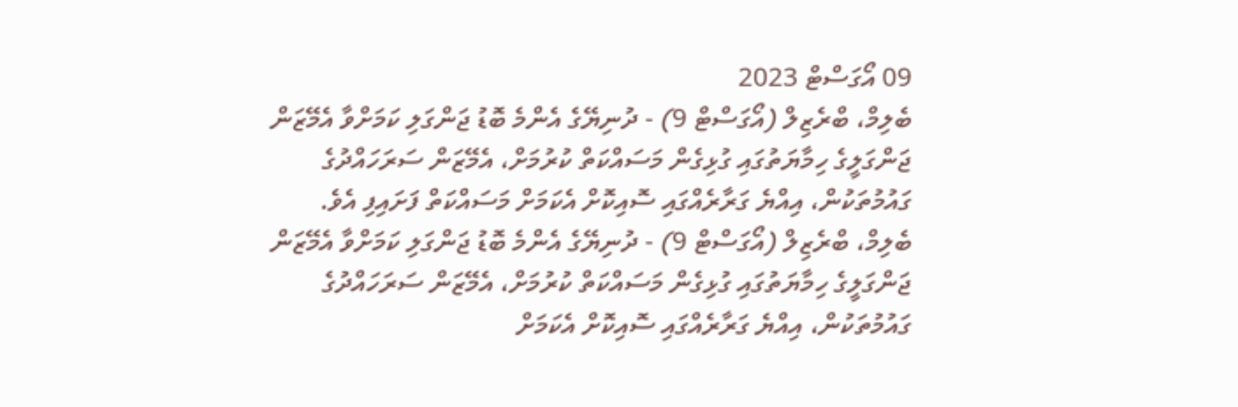09 އޯގަސްޓް 2023
ބެލިމް، ބްރެޒިލް (އޯގަސްޓް 9) - ދުނިޔޭގެ އެންމެ ބޮޑު ޖަންގަލި ކަމަށްވާ އެމޭޒަން ޖަންގަލީގެ ހިމާޔަތުގައި ގުޅިގެން މަސައްކަތް ކުރުމަށް، އެމޭޒަން ސަރަހައްދުގެ ގައުމުތަކުން، އިއްޔެ ގަރާރެއްގައި ސޮއިކޮށް އެކަމަށް މަސައްކަތް ފަށައިފި އެވެ.
ބެލިމް، ބްރެޒިލް (އޯގަސްޓް 9) - ދުނިޔޭގެ އެންމެ ބޮޑު ޖަންގަލި ކަމަށްވާ އެމޭޒަން ޖަންގަލީގެ ހިމާޔަތުގައި ގުޅިގެން މަސައްކަތް ކުރުމަށް، އެމޭޒަން ސަރަހައްދުގެ ގައުމުތަކުން، އިއްޔެ ގަރާރެއްގައި ސޮއިކޮށް އެކަމަށް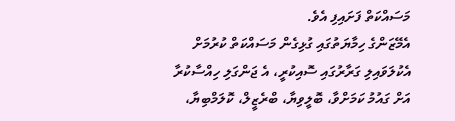މަސައްކަތް ފަށައިފި އެވެ.
އެމޭޒަންގެ ހިމާޔަތުގައި ގުޅިގެން މަސައްކަތް ކުރުމަށް އެކުލަވައިލި ގަރާރުގައި ސޮއިކުރީ، އެ ޖަންގަލި ހިއްސާކުރާ އަށް ގައުމު ކަމަށްވާ، ބޮލީވިޔާ، ބްރެޒީލް، ކޮލަމްބިޔާ،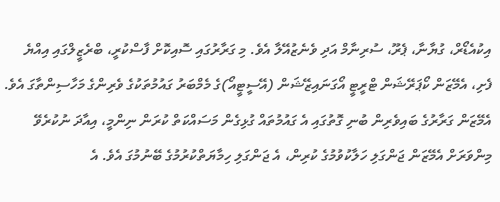އިކުއެޑޯރް، ގުޔާނާ، ޕެރޫ، ސުރިނާމް އަދި ވެނެޒުއޭލާ އެވެ. މި ގަރާރުގައި ސޮއިކޮށް ފާސްކުރީ، ބްރެޒީލްގައި އިއްޔެ ފެށި، އެމޭޒަން ކޯޕަރޭޝަން ޓްރީޓީ އޯގަނައިޒޭޝަން (އޭސީޓީއޯ)ގެ މެމްބަރު ގައުމުތަކުގެ ވެރިންގެ މަހާސިންތާގަ އެވެ.
އެމޭޒަން ގަރާރުގެ ބައިވެރިން ބުނި ގޮތުގައި އެ ގައުމުތައް ގުޅިގެން މަސައްކަތް ކުރަން ނިންމީ، އިއާދަ ނުކުރެވޭ މިންވަރަށް އެމޭޒަން ޖަންގަލި ހަލާކުވުމުގެ ކުރިން، އެ ޖަންގަލި ހިމާޔަތްކުރުމުގެ ބޭނުމުގަ އެވެ. އެ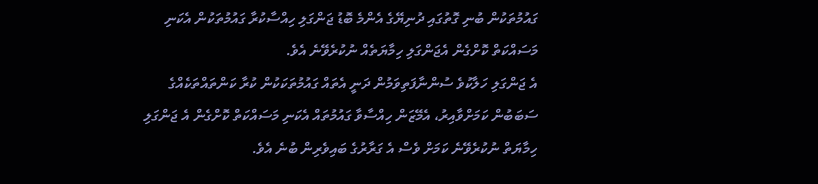ގައުމުތަކުން ބުނި ގޮތުގައި ދުނިޔޭގެ އެންމެ ބޮޑު ޖަންގަލި ހިއްސާކުރާ ގައުމުތަކުން އެކަނި މަސައްކަތް ކޮށްގެން އެޖަންގަލި ހިމާޔަތެއް ނުކުރެވޭނެ އެވެ.
އެ ޖަންގަލި ހަލާކުވެ ސުންނާފަތިވަމުން ދަނީ އެތައް ގައުމުތަކަކުން ކުރާ ކަންތައްތަކެއްގެ ސަބަބުން ކަމަށްވާއިރު، އެމޭޒަން ހިއްސާވާ ގައުމުތައް އެކަނި މަސައްކަތް ކޮށްގެން އެ ޖަންގަލި ހިމާޔަތް ނުކުރެވޭނެ ކަމަށް ވެސް އެ ގަރާރުގެ ބައިވެރިން ބުނެ އެވެ.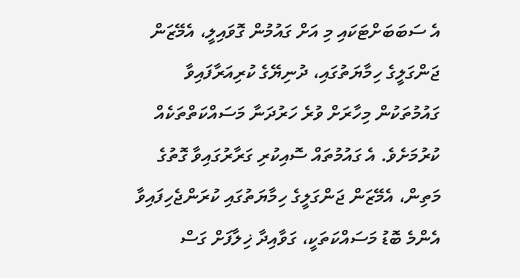އެ ސަބަބަށްޓަކައި މި އަށް ގައުމުން ގޮވައިލީ، އެމޭޒަން ޖަންގަލީގެ ހިމާޔަތުގައި، ދުނިޔޭގެ ކުރިއަރާފައިވާ ގައުމުތަކުން މިހާރަށް ވުރެ ހަރުދަނާ މަސައްކަތްތަކެއް ކުރުމަށެވެ. އެ ގައުމުތައް ސޮއިކުރި ގަރާރުގައިވާ ގޮތުގެ މަތިން، އެމޭޒަން ޖަންގަލީގެ ހިމާޔަތުގައި ކުރަންޖެހިފައިވާ އެންމެ ބޮޑު މަސައްކަތަކީ، ގަވާއިދާ ޚިލާފަށް ގަސް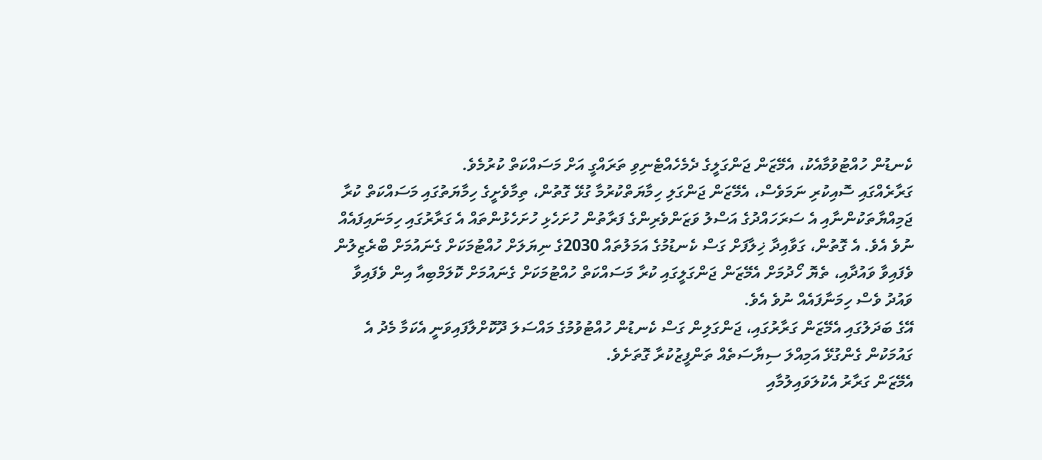ކެނޑުން ހުއްޓުވުމާއެކު، އެމޭޒަން ޖަންގަލީގެ ދެމެހެއްޓެނިވި ތަރައްގީ އަށް މަސައްކަތް ކުރުމެވެ.
ގަރާރެއްގައި ސޮއިކުރި ނަމަވެސް، އެމޭޒަން ޖަންގަލި ހިމާޔަތްކުރުމާ ގުޅޭ ގޮތުން، ތިމާވެށީގެ ހިމާޔަތުގައި މަސައްކަތް ކުރާ ޖަމިއްޔާތަކުންނާއި އެ ސަރަހައްދުގެ އަސްލު ވަޒަންވެރިންގެ ފަރާތުން ހުށަހެޅި ހުށަހެޅުންތައް އެ ގަރާރުގައި ހިމަނައިފައެއް ނުވެ އެވެ. އެ ގޮތުން، ގަވާއިދާ ޚިލާފަށް ގަސް ކެނޑުމުގެ އަމަލުތައް 2030ގެ ނިޔަލަށް ހުއްޓުމަކަށް ގެނައުމަށް ބްރެޒިލުން ވެފައިވާ ވައުދާއި، ތެޔޮ ހޯދުމަށް އެމޭޒަން ޖަންގަލީގައި ކުރާ މަސައްކަތް ހުއްޓުމަކަށް ގެނައުމަށް ކޮލަމްބިއާ އިން ވެފައިވާ ވައުދު ވެސް ހިމަނާފައެއް ނުވެ އެވެ.
އޭގެ ބަދަލުގައި އެމޭޒަން ގަރާރުގައި، ޖަންގަލިން ގަސް ކެނޑުން ހުއްޓުވުމުގެ މައްސަލަ ދޫކޮށްލާފައިވަނީ އެކަމާ މެދު އެ ގައުމަކުން ގެންގުޅޭ އަމިއްލަ ސިޔާސަތެއް ތަންފީޒުކުރާ ގޮތަށެވެ.
އެމޭޒަން ގަރާރު އެކުލަވައިލުމާއި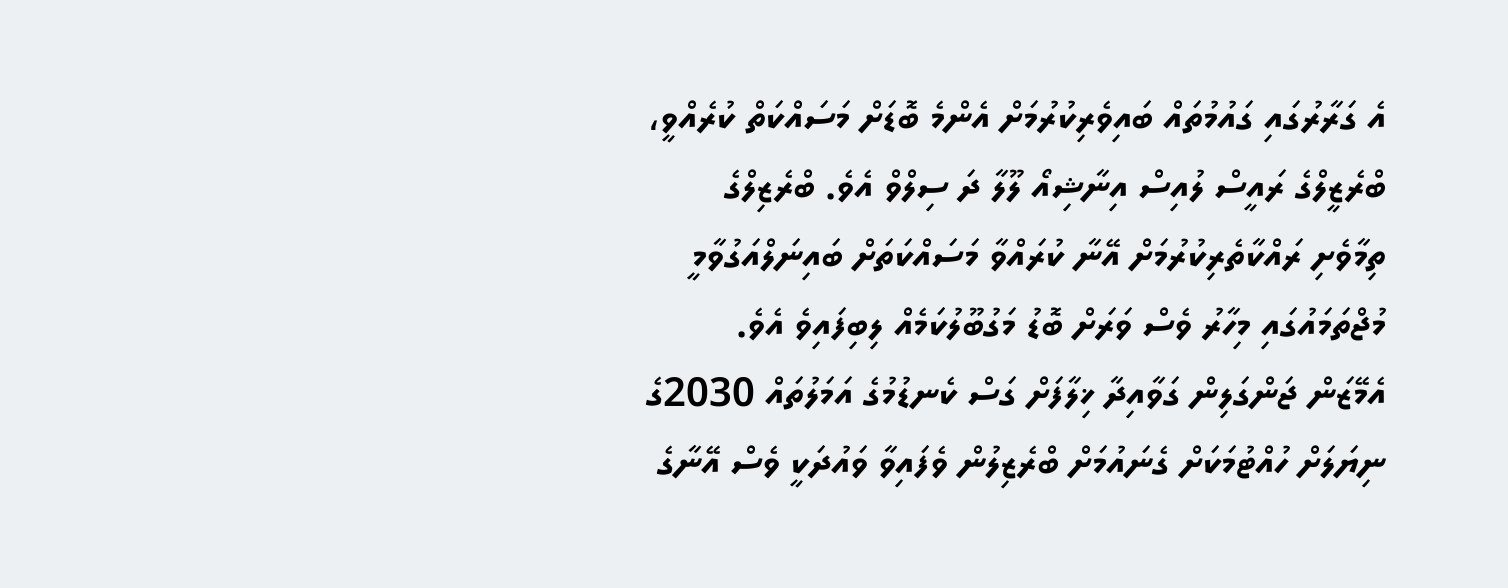އެ ގަރާރުގައި ގައުމުތައް ބައިވެރިކުރުމަށް އެންމެ ބޮޑަށް މަސައްކަތް ކުރެއްވީ، ބްރެޒީލްގެ ރައީސް ލުއިސް އިނާޝިއޯ ލޫލާ ދަ ސިލްވް އެވެ. ބްރެޒިލްގެ ތިމާވެށި ރައްކާތެރިކުރުމަށް އޭނާ ކުރައްވާ މަސައްކަތަށް ބައިނަލްއަގުވާމީ މުޖްތަމައުގައި މިހާރު ވެސް ވަރަށް ބޮޑު މަގުބޫލުކަމެއް ލިބިފައިވެ އެވެ.
އެމޭޒަން ޖަންގަލިން ގަވާއިދާ ޚިލާފަށް ގަސް ކެނޑުމުގެ އަމަލުތައް 2030ގެ ނިޔަލަށް ހުއްޓުމަކަށް ގެނައުމަށް ބްރެޒިލުން ވެފައިވާ ވައުދަކީ ވެސް އޭނާގެ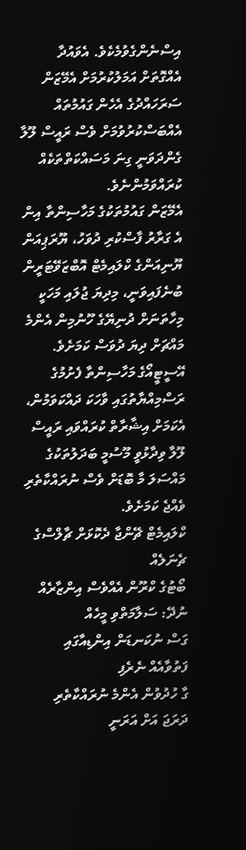އިސްނެންގެވުމެކެވެ. އެވައުދާ އެއްގޮތަށް އަމަލުކުރުމަށް އެމޭޒަން ސަރަހައްދުގެ އެހެން ގައުމުތައް އެއްބަސްކުރުވުމަށް ވެސް ރައީސް ލޫލާ ގެންދަވަނީ ގިނަ މަސައްކަތްތަކެއް ކުރައްވަމުންނެވެ.
އެމޭޒަން ގައުމުތަކުގެ މަހާސިންތާ އިން އެ ގަރާރު ފާސްކުރި ދުވަހު، ޔޫރަޕިއަން ޔޫނިއަންގެ ކްލައިމެޓް އޮބްޒަވޭޓަރީން ބުނެފައިވަނީ، މިދިޔަ ޖުލައި މަހަކީ މިހާތަނަށް ދުނިޔޭގެ ހޫނުމިން އެންމެ މައްޗަށް ދިޔަ ދުވަސް ކަމަށެވެ. އޭސީޓީއޯގެ މަހާސިންތާ ފެށުމުގެ ރަސްމިއްޔާތުގައި ވާހަކަ ދައްކަވަމުން، އެކަމަށް އިޝާރާތް ކުރައްވައި ރައީސް ލޫލާ ވިދާޅުވީ މޫސުމީ ބަދަލުތަކުގެ މައްސަލަ މާ ބޮޑަށް ވެސް ނުރައްކާތެރި ވެއްޖެ ކަމަށެވެ.
ކްލައިމެޓް ޗޭންޖާ ދެކޮޅަށް ޗާލްސްގެ ޗެނަލެއް
ބޯޓުގެ ކްރޫން އެއްވެސް އިންޒާރެއް ނުދޭ: ސަލާމަތްވި މީހެއް
ގަސް ނުކަނޑަން އިންޑިއާގައި ފަތުވާއެއް ނެރެފި
ގާ ހުދުވުން އެންމެ ނުރައްކާތެރި ދަރަޖަ އަށް އަރަނީ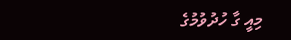މިއީ ގާ ހުދުވުމުގެ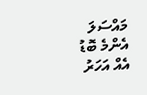މައްސަލަ އެންމެ ބޮޑު އެއް އަހަރު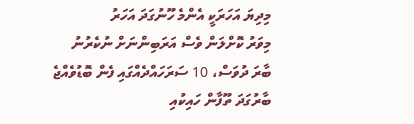މިދިޔަ އަހަރަކީ އެންމެ ހޫނުގަދަ އަހަރު
މިވަރު ކޮށްލަން ވެސް އަރަބިންނަށް ނުކެރުނު
ބާރަ ދުވަސް، 10 ސަރަހައްދެއްގައި ފެން ބޮޑުވެއްޖެ
ބާރުގަދަ ތޫފާން ހައިކުއި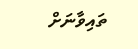ތައިވާނަށް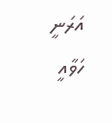އަރަނީ
ހަވާއީ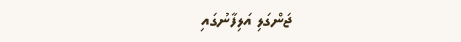ޖަންގަލި އަލިފާނުގައި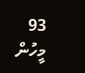93 މީހުން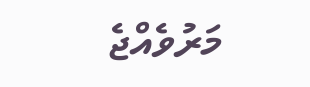މަރުވެއްޖެ